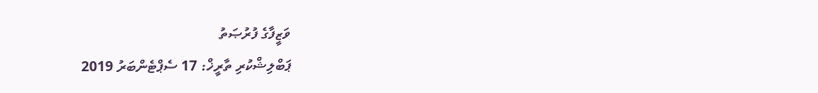ވަޒީފާގެ ފުރުޞަތު
ޕަބްލިޝްކުރި ތާރީޚް: 17 ސެޕްޓެންބަރު 2019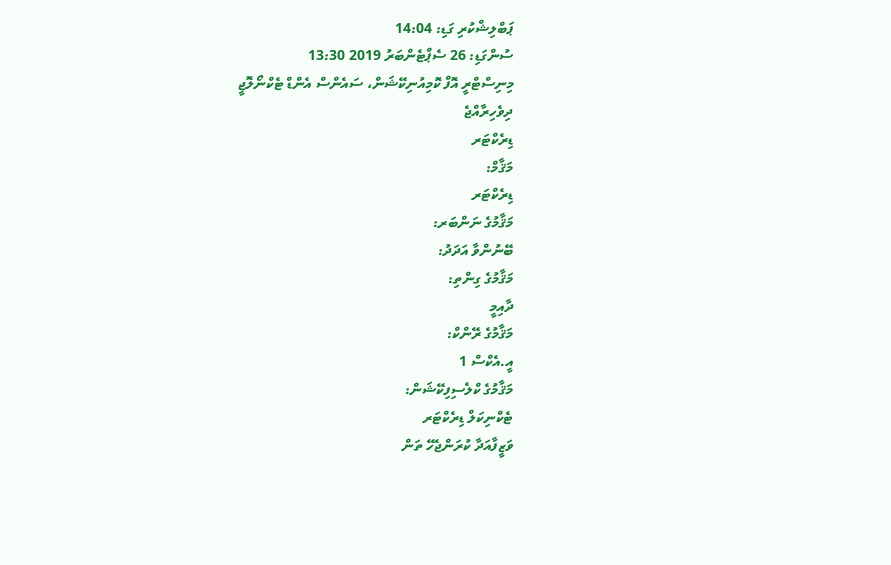ޕަބްލިޝްކުރި ގަޑި: 14:04
ސުންގަޑި: 26 ސެޕްޓެންބަރު 2019 13:30
މިނިސްޓްރީ އޮފް ކޮމިއުނިކޭޝަން، ސައެންސް އެންޑް ޓެކްނޯލޮޖީ
ދިވެހިރާއްޖެ
ޑިރެކްޓަރ
މަޤާމް:
ޑިރެކްޓަރ
މަޤާމުގެ ނަންބަރ:
ބޭނުންވާ އަދަދު:
މަޤާމުގެ ގިންތި:
ދާއިމީ
މަޤާމުގެ ރޭންކް:
އީ.އެކްސް 1
މަޤާމުގެ ކްލެސިފިކޭޝަން:
ޓެކްނިކަލް ޑިރެކްޓަރ
ވަޒީފާއަދާ ކުރަންޖެހޭ ތަން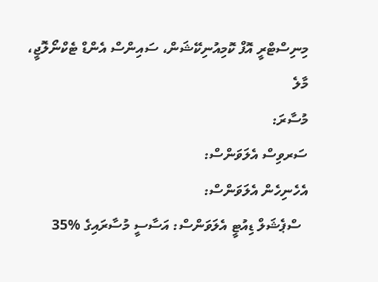މިނިސްޓްރީ އޮފް ކޮމިއުނިކޭޝަން، ސައިންސް އެންޑް ޓެކްނޯލޮޖީ، މާލެ
މުސާރަ:
ސަރވިސް އެލަވަންސް:
އެހެނިހެން އެލަވަންސް:
  ސްޕެޝަލް ޑިއުޓީ އެލަވަންސް: އަސާސީ މުސާރައިގެ %35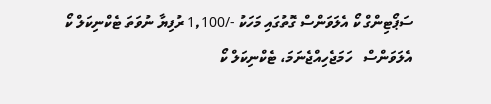ސަޕޯޓިންގް ކޯ އެލަވަންސް ގޮތުގައި މަހަކު -/1,100 ރުފިޔާ ނުވަތަ ޓެކްނިކަލް ކޯ އެލަވަންސް   ހަމަޖެހިއްޖެނަމަ، ޓެކްނިކަލް ކޯ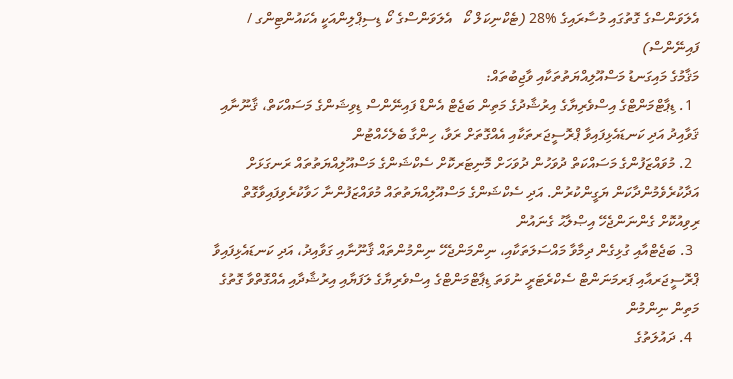އެލަވަންސްގެ ގޮތުގައި މުސާރައިގެ %28 (ޓެކްނިކަލް ކޯ   އެލަވަންސްގެ ކޯ ޑިސިޕްލިންއަކީ އެކައުންޓިންގ / ފައިނޭންސް)
މަޤާމުގެ މައިގަނޑު މަސްއޫލިއްޔަތުތަކާއި ވާޖިބުތައް:
  1. ޑިޕާޓްމަންޓްގެ އިސްވެރިޔާގެ އިރުޝާދުގެ މަތިން ބަޖެޓް އެންޑް ފައިނޭންސް ޑިވިޝަންގެ މަސައްކަތް، ޤާނޫނާއި ޤަވާއިދު އަދި ކަނޑައެޅިފައިވާ ޕްރޮސީޖަރތަކާއި އެއްގޮތަށް ރަވާ، ހިންގާ ބެލެހެއްޓުން
  2. މުވައްޒަފުންގެ މަސައްކަތް ދުވަހުން ދުވަހަށް މޮނިޓަރކޮށް ސެކްޝަންގެ މަސްއޫލިއްޔަތުތައް ރަނގަޅަށް އަދާކުރެވެމުންދާކަން ޔަގީންކުރުން. އަދި ސެކްޝަންގެ މަސްއޫލިއްޔަތުތައް މުވައްޒަފުންނާ ހަވާކުރެވިފައިވާގޮތް ރިވިއުކޮށް ގެންނަންޖެހޭ އިޞްލާޙު ގެނައުން
  3. ބަޖެޓްއާއި ގުޅިގެން ދިމާވާ މައްސަލަތަކާއި، ނިންމަންޖެހޭ ނިންމުންތައް ޤާނޫނާއި ގަވާއިދު، އަދި ކަނޑައެޅިފައިވާ ޕްރޮސީޖަރއާއި ޕަރމަނަންޓް ސެކްރެޓަރީ ނުވަތަ ޑިޕާޓްމަންޓްގެ އިސްވެރިޔާގެ ލަފަޔާއި އިރުޝާދާއި އެއްގޮތްވާ ގޮތުގެ މަތިން ނިންމުން
  4. ދައުލަތުގެ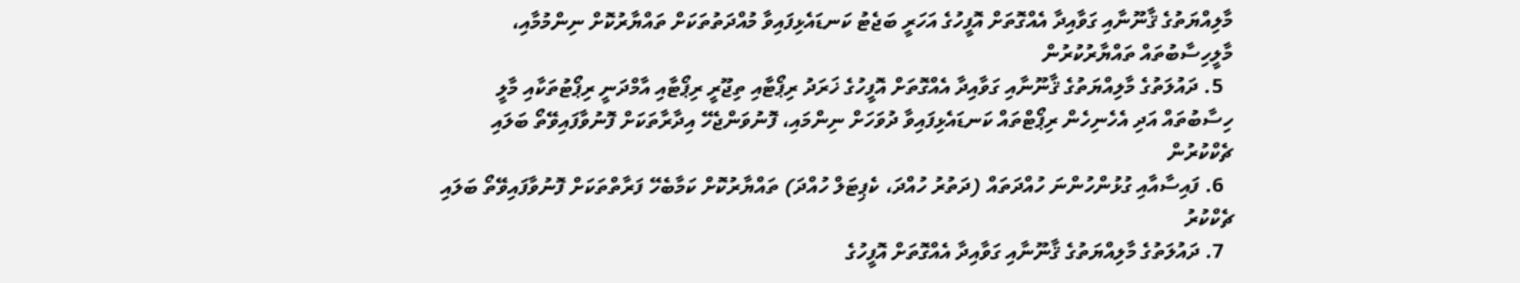މާލިއްޔަތުގެ ޤާނޫނާއި ގަވާއިދާ އެއްގޮތަށް އޮފީހުގެ އަހަރީ ބަޖެޓު ކަނޑައެޅިފައިވާ މުއްދަތުތަކަށް ތައްޔާރުކޮށް ނިންމުމާއި، މާލީހިސާބުތައް ތައްޔާރުކުރުން
  5. ދައުލަތުގެ މާލިއްޔަތުގެ ޤާނޫނާއި ގަވާއިދާ އެއްގޮތަށް އޮފީހުގެ ޚަރަދު ރިޕޯޓާއި ތިޖޫރީ ރިޕޯޓާއި އާމްދަނީ ރިޕޯޓުތަކާއި މާލީ ހިސާބުތައް އަދި އެހެނިހެން ރިޕޯޓްތައް ކަނޑައެޅިފައިވާ ދުވަހަށް ނިންމައި، ފޮނުވަންޖެހޭ އިދާރާތަކަށް ފޮނުވާފައިވޭތޯ ބަލައި ޗެކްކުރުން
  6. ފައިސާއާއި ގުޅުންހުންނަ ހުއްދަތައް (ދަތުރު ހުއްދަ، ކެޕިޓަލް ހުއްދަ) ތައްޔާރުކޮށް ކަމާބެހޭ ފަރާތްތަކަށް ފޮނުވާފައިވޭތޯ ބަލައި ޗެކްކުރު
  7. ދައުލަތުގެ މާލިއްޔަތުގެ ޤާނޫނާއި ގަވާއިދާ އެއްގޮތަށް އޮފީހުގެ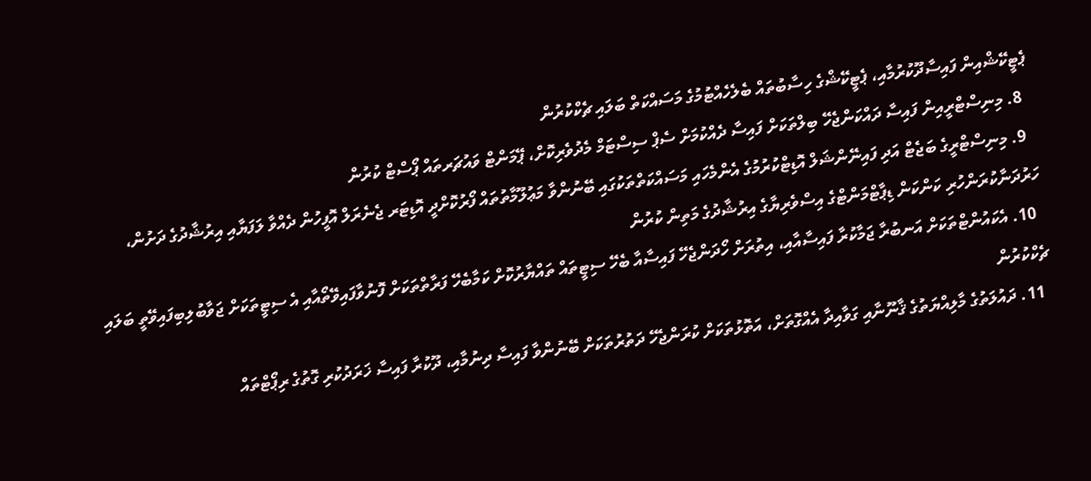ޕެޓީކޭޝްއިން ފައިސާދޫކުރުމާއި، ޕެޓީކޭޝްގެ ހިސާބުތައް ބެލެހެއްޓުމުގެ މަސައްކަތް ބަލައި ޗެކްކުރުން
  8. މިނިސްޓްރީއިން ފައިސާ ދައްކަންޖެހޭ ބިލްތަކަށް ފައިސާ ދެއްކުމަށް ސެޕް ސިސްޓަމް މެދުވެރިކޮށް، ޕޭމަންޓް ވައުޗަރތައް ޕޯސްޓް ކުރުން
  9. މިނިސްޓްރީގެ ބަޖެޓް އަދި ފައިނޭންޝަލް އޮޑިޓްކުރުމުގެ އެންމެހައި މަސައްކަތްތަކުގައި ބޭނުންވާ މަޢުލޫމާތުތައް ފޯރުކޮށްދީ އޮޑިޓަރ ޖެނެރަލް އޮފީހުން ދެއްވާ ލަފަޔާއި އިރުޝާދުގެ ދަށުން، ހަރުދަނާކުރަންހުރި ކަންކަން ޑިޕާޓްމަންޓްގެ އިސްވެރިޔާގެ އިރުޝާދުގެ މަތިން ކުރުން
  10. އެކައުންޓްތަކަށް އަނބުރާ ޖަމާކުރާ ފައިސާއާއި، އިތުރަށް ހޯދަންޖެހޭ ފައިސާއާ ބެހޭ ސިޓީތައް ތައްޔާރުކޮށް ކަމާބެހޭ ފަރާތްތަކަށް ފޮނުވާފައިވޭތޯއާއި އެ ސިޓީތަކަށް ޖަވާބުލިބިފައިވޭތީ ބަލައި ޗެކްކުރުން
  11. ދައުލަތުގެ މާލިއްޔަތުގެ ޤާނޫނާއި ގަވާއިދާ އެއްގޮތަށް، އަތޮޅުތަކަށް ކުރަންޖެހޭ ދަތުރުތަކަށް ބޭނުންވާ ފައިސާ ދިނުމާއި، ދޫކުރާ ފައިސާ ޚަރަދުކުރި ގޮތުގެ ރިޕޯޓްތައް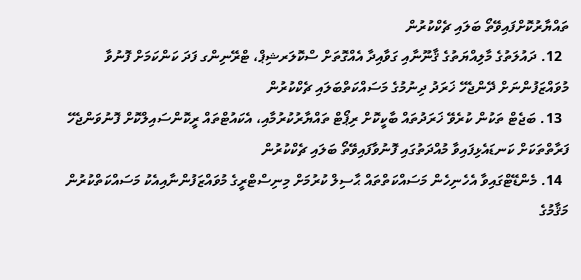ތައްޔާރުކޮށްފައިވޭތޯ ބަލައި ޗެކްކުރުން
  12. ދައުލަތުގެ މާލިއްޔަތުގެ ޤާނޫނާއި ގަވާއިދާ އެއްގޮތަށް ސްކޮލަރޝިޕް، ޓްރޭނިންގ ފަދަ ކަންކަމަށް ފޮނުވާ މުވައްޒަފުންނަށް ދޭންޖެހޭ ޚަރަދު ދިނުމުގެ މަސައްކަތްބަލައި ޗެކްކުރުން
  13. ބަޖެޓް ތަކުން ކުރެވޭ ޚަރަދުތައް ބާކީކޮށް ރިޕޯޓް ތައްޔާރުކުރުމާއި، އެކައުޓްތައް ރީކޮންސައިލްކޮށް ފޮނުވަންޖެހޭ ފަރާތްތަކަށް ކަނޑައެޅިފައިވާ މުއްދަތުގައި ފޮނުވާފައިވޭތޯ ބަލައި ޗެކްކުރުން
  14. މެންޑޭޓްގައިވާ އެހެނިހެން މަސައްކަތްތައް ޙާސިލް ކުރުމަށް މިނިސްޓްރީގެ މުވައްޒަފުންނާއިއެކު މަސައްކަތްކުރުން
މަޤާމުގެ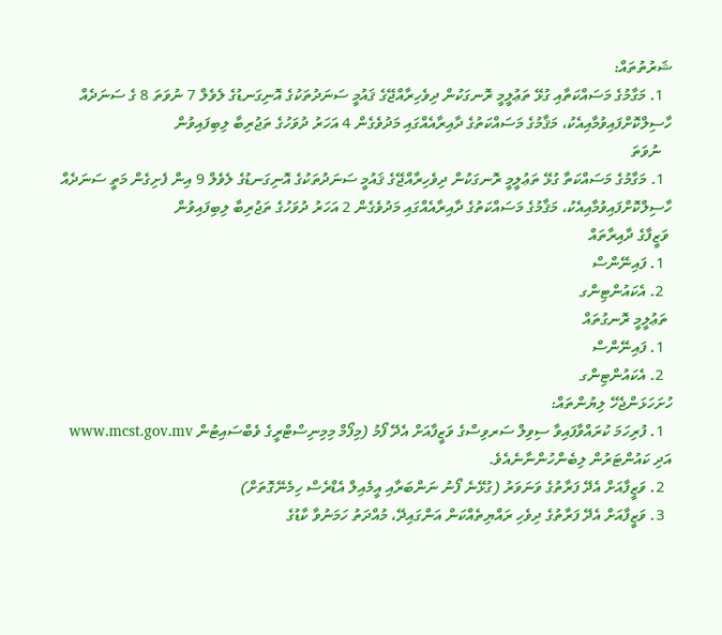ޝަރުތުތައް:
  1. މަގާމުގެ މަސައްކަތާއި ގުޅޭ ތަޢުލީމީ ރޮނގަކުން ދިވެހިރާއްޖޭގެ ޤައުމީ ސަނަދުތަކުގެ އޮނިގަނޑުގެ ލެވެލް 7 ނުވަތަ 8 ގެ ސަނަދެއް ހާސިލްކޮށްފައިވުމާއިއެކު، މަޤާމުގެ މަސައްކަތުގެ ދާއިރާއެއްގައި މަދުވެގެން 4 އަހަރު ދުވަހުގެ ތަޖުރިބާ ލިބިފައިވުން
   ނުވަތަ
  1. މަގާމުގެ މަސައްކަތާ ގުޅޭ ތަޢުލީމީ ރޮނގަކުން ދިވެހިރާއްޖޭގެ ޤައުމީ ސަނަދުތަކުގެ އޮނިގަނޑުގެ ލެވެލް 9 އިން ފެށިގެން މަތީ ސަނަދެއް ހާސިލްކޮށްފައިވުމާއިއެކު، މަޤާމުގެ މަސައްކަތުގެ ދާއިރާއެއްގައި މަދުވެގެން 2 އަހަރު ދުވަހުގެ ތަޖުރިބާ ލިބިފައިވުން
 ވަޒީފާގެ ދާއިރާތައް
  1. ފައިނޭންސް
  2. އެކައުންޓިންގ
 ތަޢުލީމީ ރޮނގުތައް
  1. ފައިނޭންސް
  2. އެކައުންޓިންގ
ހުށަހަޅަންޖެހޭ ލިޔުންތައް:
  1. ފުރިހަމަ ކުރައްވާފައިވާ ސިވިލް ސަރވިސްގެ ވަޒީފާއަށް އެދޭ ފޯމު (މިފޯމް މިމިނިސްޓްރީގެ ވެބްސައިޓުން www.mcst.gov.mv  އަދި ކައުންޓަރުން ލިބެންހުންނާނެއެވެ.
  2. ވަޒީފާއަށް އެދޭ ފަރާތުގެ ވަނަވަރު (ގުޅޭނެ ފޯނު ނަންބަރާއި އީމެއިލް އެޑްރެސް ހިމެނޭގޮތަށް)
  3. ވަޒީފާއަށް އެދޭ ފަރާތުގެ ދިވެހި ރައްޔިތެއްކަން އަންގައިދޭ، މުއްދަތު ހަމަނުވާ ކާޑުގެ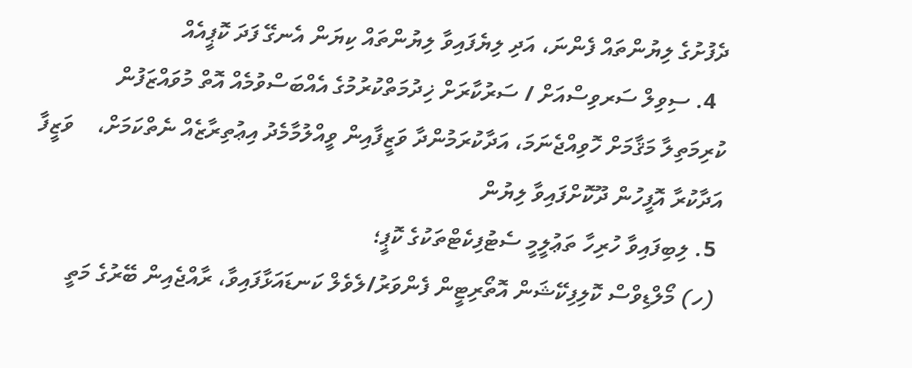ދެފުށުގެ ލިޔުންތައް ފެންނަ، އަދި ލިޔެފައިވާ ލިޔުންތައް ކިޔަން އެނގޭ ފަދަ ކޮޕީއެއް
  4. ސިވިލް ސަރވިސްއަށް / ސަރުކާރަށް ޚިދުމަތްކުރުމުގެ އެއްބަސްވުމެއް އޮތް މުވައްޒަފުން      ކުރިމަތިލާ މަޤާމަށް ހޮވިއްޖެނަމަ، އަދާކުރަމުންދާ ވަޒީފާއިން ވީއްލުމާމެދު އިޢުތިރާޒެއް ނެތްކަމަށް،    ވަޒީފާ އަދާކުރާ އޮފީހުން ދޫކޮށްފައިވާ ލިޔުން
 5. ލިބިފައިވާ ހުރިހާ ތަޢުލީމީ ސެޓުފިކެޓްތަކުގެ ކޮޕީ؛
 (ހ) މޯލްޑިވްސް ކޮލިފިކޭޝަން އޮތޯރިޓީން ފެންވަރު/ލެވެލް ކަނޑައަޅާފައިވާ، ރާއްޖެއިން ބޭރުގެ މަތީ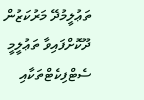ތަޢުލީމުދޭ މަރުކަޒުން ދޫކޮށްފައިވާ ތަޢުލީމީ ސެޓްފިކެޓްތަކާއި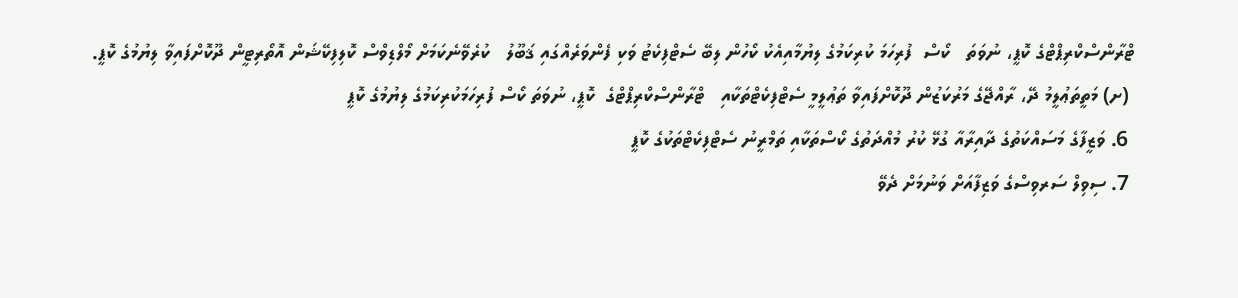ޓްރާންސްކްރިޕްޓްގެ ކޮޕީ، ނުވަތަ   ކޯސް  ފުރިހަމަ ކުރިކަމުގެ ލިޔުމާއިއެކު ކޯހުން ލިބޭ ސެޓްފިކެޓު ވަކި ފެންވަރެއްގައި ޤަބޫލު   ކުރެވޭނެކަމަށް މޯލްޑިވްސް ކޮލިފިކޭޝަން އޮތޯރިޓީން ދޫކޮށްފައިވާ ލިޔުމުގެ ކޮޕީ.
 (ށ) މަތީތަޢުލީމު ދޭ، ރާއްޖޭގެ މަރުކަޒުން ދޫކޮށްފައިވާ ތަޢުލީމީ ސެޓްފިކެޓްތަކާއި   ޓްރާންސްކްރިޕްޓްގެ  ކޮޕީ، ނުވަތަ ކޯސް ފުރިހަމަކުރިކަމުގެ ލިޔުމުގެ ކޮޕީ
 6. ވަޒީފާގެ މަސައްކަތުގެ ދާއިރާއާ ގުޅޭ ކުރު މުއްދަތުގެ ކޯސްތަކާއި ތަމްރީނު ސެޓްފިކެޓްތަކުގެ ކޮޕީ
 7. ސިވިލް ސަރވިސްގެ ވަޒިފާއަށް ވަނުމަށް ދެވޭ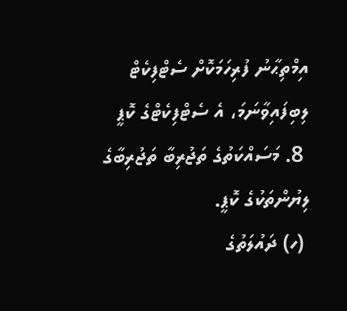އިމްތިޙާނު ފުރިހަމަކޮށް ސެޓްފިކެޓް   ލިބިފައިވާނަމަ، އެ ސެޓްފިކެޓްގެ ކޮޕީ
 8. މަސައްކަތުގެ ތަޖުރިބާ ތަޖުރިބާގެ ލިޔުންތަކުގެ ކޮޕީ.
 (ހ) ދައުލަތުގެ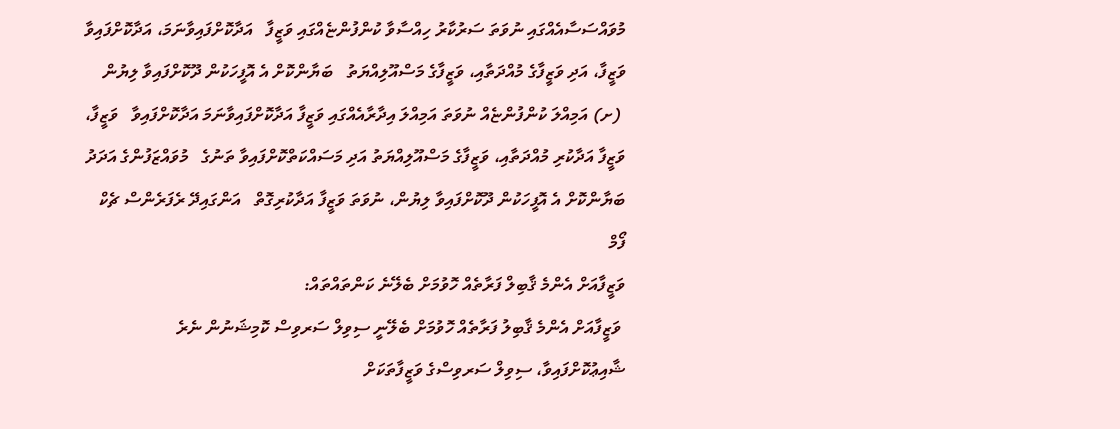މުވައްސަސާއެއްގައި ނުވަތަ ސަރުކާރު ހިއްސާވާ ކުންފުންޏެއްގައި ވަޒީފާ   އަދާކޮށްފައިވާނަމަ، އަދާކޮށްފައިވާ ވަޒީފާ، އަދި ވަޒީފާގެ މުއްދަތާއި، ވަޒީފާގެ މަސްއޫލިއްޔަތު   ބަޔާންކޮށް އެ އޮފީހަކުން ދޫކޮށްފައިވާ ލިޔުން
 (ށ) އަމިއްލަ ކުންފުންޏެއް ނުވަތަ އަމިއްލަ އިދާރާއެއްގައި ވަޒީފާ އަދާކޮށްފައިވާނަމަ އަދާކޮށްފައިވާ   ވަޒީފާ، ވަޒީފާ އަދާކުރި މުއްދަތާއި، ވަޒީފާގެ މަސްއޫލިއްޔަތު އަދި މަސައްކަތްކޮށްފައިވާ ތަނުގެ   މުވައްޒަފުންގެ އަދަދު ބަޔާންކޮށް އެ އޮފީހަކުން ދޫކޮށްފައިވާ ލިޔުން، ނުވަތަ ވަޒީފާ އަދާކުރިގޮތް   އަންގައިދޭ ރެފަރެންސް ޗެކް ފޯމް
ވަޒީފާއަށް އެންމެ ޤާބިލް ފަރާތެއް ހޮވުމަށް ބެލޭނެ ކަންތައްތައް:
 ވަޒީފާއަށް އެންމެ ޤާބިލު ފަރާތެއް ހޮވުމަށް ބެލޭނީ ސިވިލް ސަރވިސް ކޮމިޝަނުން ނެރެ   ޝާއިޢުކޮށްފައިވާ، ސިވިލް ސަރވިސްގެ ވަޒީފާތަކަށް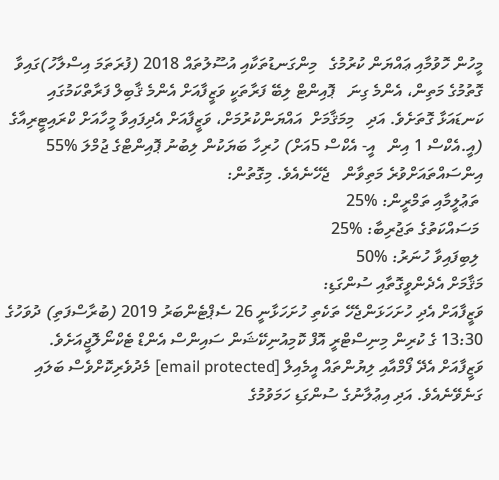މީހުން ހޮވުމާއި ޢައްޔަން ކުރުމުގެ   މިންގަނޑުތަކާއި އުސޫލުތައް 2018 (ފުރަތަމަ އިސްލާހު)ގައިވާ  ގޮތުމުގެ މަތިން، އެންމެ ގިނަ   ޕޮއިންޓް ލިބޭ ފަރާތަކީ ވަޒީފާއަށް އެންމެ ޤާބިލް ފަރާތްކަމުގައި ކަނޑައަޅާ ގޮތަށެވެ. އަދި   މިމަޤާމަށް  އައްޔަންކުރުމަށް، ވަޒީފާއަށް އެދިފައިވާ މީހާއަށް ކްރައިޓީރިއާގެ (އީ.އެކްސް 1 އިން   އީ- އެކްސް 5އަށް) ހުރިހާ ބަޔަކުން ލިބުނު ޕޮއިންޓްގެ ޖުމްލަ %55 އިންސައްތައަށްވުރެ މަތިވާން   ޖެހޭނެއެވެ. މިގޮތުން:
 ތަޢުލީމާއި ތަމްރީން: %25
 މަސައްކަތުގެ ތަޖުރިބާ: %25
 ލިބިފައިވާ ހުނަރު: %50
މަޤާމަށް އެދެންވީގޮތާއި ސުންގަޑި:
ވަޒީފާއަށް އެދި ހުށަހަޅަންޖެހޭ ތަކެތި ހުށަހަޅާނީ 26 ސެޕްޓެންބަރު 2019 (ބުރާސްފަތި) ދުވަހުގެ  13:30 ގެ ކުރިން މިނިސްޓްރީ އޮފް ކޮމިއުނިކޭޝަން ސައިންސް އެންޑް ޓެކްނޯލޮޖީއަށެވެ. ވަޒީފާއަށް އެދޭ ފޯމްއާއި ލިޔުންތައް އީމެއިލް [email protected] މެދުވެރިކޮށްވެސް ބަލައި ގަނެވޭނެއެވެ. އަދި އިޢުލާނުގެ ސުންގަޑި ހަމަވުމުގެ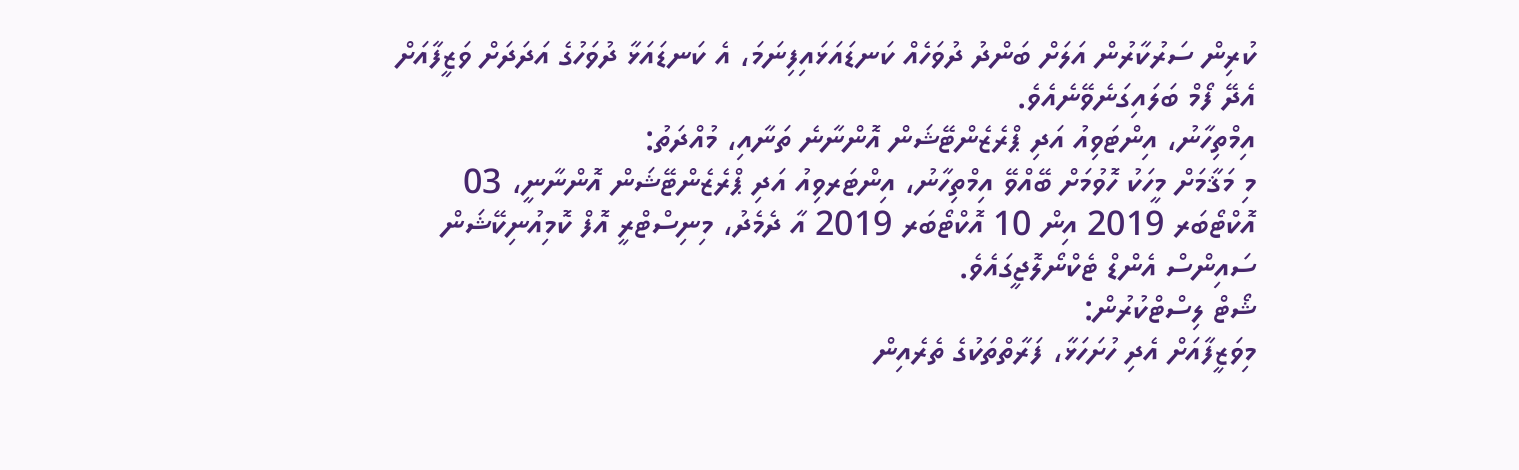ކުރިން ސަރުކާރުން އަލަށް ބަންދު ދުވަހެއް ކަނޑައަޅައިފިނަމަ، އެ ކަނޑައަޅާ ދުވަހުގެ އަދަދަށް ވަޒީފާއަށް އެދޭ ފޯމް ބަލައިގަނެވޭނެއެވެ.
އިމްތިހާނު، އިންޓަވިއު އަދި ޕްރެޒެންޓޭޝަން އޮންނާނެ ތަނާއި، މުއްދަތު:
މި މަޤާމަށް މީހަކު ހޮވުމަށް ބޭއްވޭ އިމްތިހާނު، އިންޓަރވިއު އަދި ޕްރެޒެންޓޭޝަން އޮންނާނީ، 03 އޮކްޓޯބަރ 2019 އިން 10 އޮކްޓޯބަރ 2019 އާ ދެމެދު، މިނިސްޓްރީ އޮފް ކޮމިއުނިކޭޝަން ސައިންސް އެންޑް ޓެކްނޯލޮޖީގައެވެ.
ޝޯޓް ލިސްޓްކުރުން:
މިވަޒީފާއަށް އެދި ހުށަހަޅާ، ފަރާތްތަކުގެ ތެރެއިން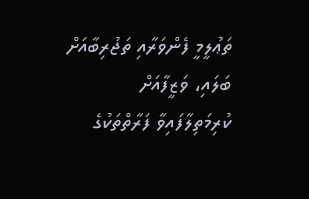ތަޢުލީމީ ފެންވަރާއި ތަޖުރިބާއަށް ބަލައި، ވަޒީފާއަށް ކުރިމަތިލާފައިވާ ފަރާތްތަކުގެ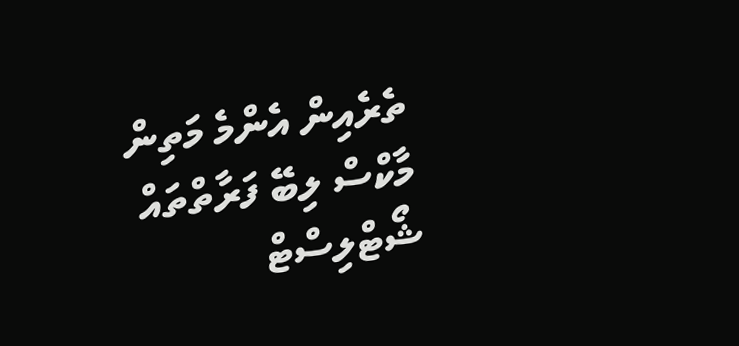ތެރެއިން އެންމެ މަތިން މާކްސް ލިބޭ ފަރާތްތައް ޝޯޓްލިސްޓް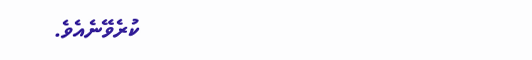ކުރެވޭނެއެވެ.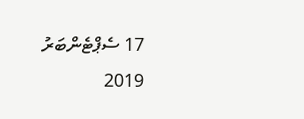17 ސެޕްޓެންބަރު 2019